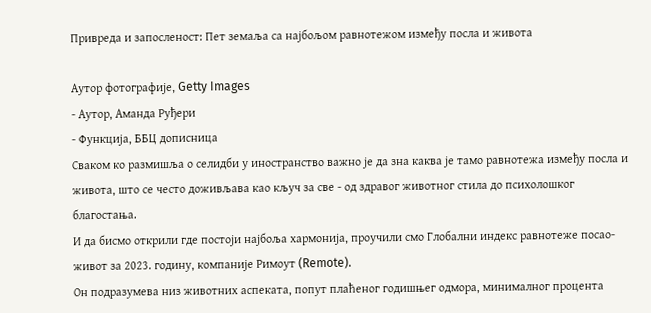Привреда и запосленост: Пет земаља са најбољом равнотежом између посла и живота

Аутор фотографије, Getty Images
- Аутор, Аманда Руђери
- Функција, ББЦ дописница
Сваком ко размишља о селидби у иностранство важно је да зна каква је тамо равнотежа између посла и живота, што се често доживљава као кључ за све - од здравог животног стила до психолошког благостања.
И да бисмо открили где постоји најбоља хармонија, проучили смо Глобални индекс равнотеже посао-живот за 2023. годину, компаније Римоут (Remote).
Он подразумева низ животних аспеката, попут плаћеног годишњег одмора, минималног процента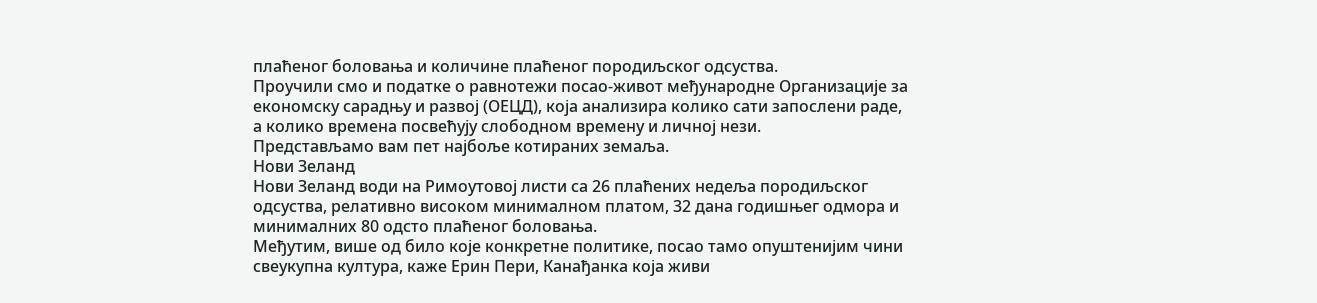плаћеног боловања и количине плаћеног породиљског одсуства.
Проучили смо и податке о равнотежи посао-живот међународне Организације за економску сарадњу и развој (ОЕЦД), која анализира колико сати запослени раде, а колико времена посвећују слободном времену и личној нези.
Представљамо вам пет најбоље котираних земаља.
Нови Зеланд
Нови Зеланд води на Римоутовој листи са 26 плаћених недеља породиљског одсуства, релативно високом минималном платом, 32 дана годишњег одмора и минималних 80 одсто плаћеног боловања.
Међутим, више од било које конкретне политике, посао тамо опуштенијим чини свеукупна култура, каже Ерин Пери, Канађанка која живи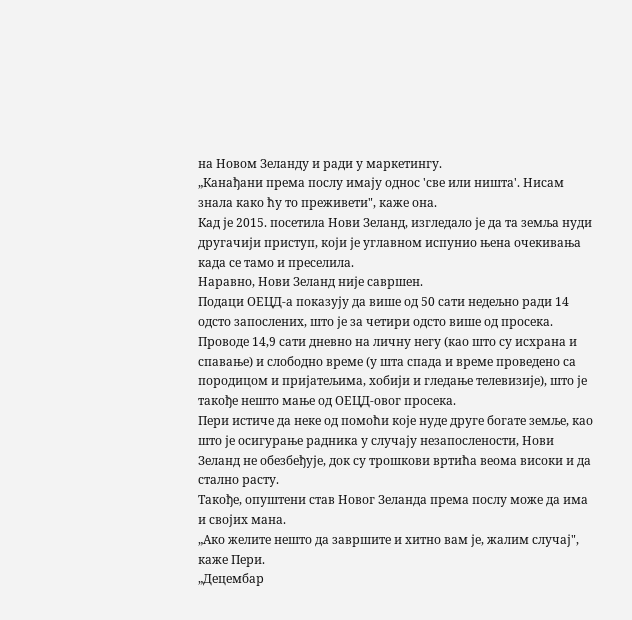на Новом Зеланду и ради у маркетингу.
„Канађани према послу имају однос 'све или ништа'. Нисам знала како ћу то преживети", каже она.
Кад је 2015. посетила Нови Зеланд, изгледало је да та земља нуди другачији приступ, који је углавном испунио њена очекивања када се тамо и преселила.
Наравно, Нови Зеланд није савршен.
Подаци ОЕЦД-а показују да више од 50 сати недељно ради 14 одсто запослених, што је за четири одсто више од просека.
Проводе 14,9 сати дневно на личну негу (као што су исхрана и спавање) и слободно време (у шта спада и време проведено са породицом и пријатељима, хобији и гледање телевизије), што је такође нешто мање од ОЕЦД-овог просека.
Пери истиче да неке од помоћи које нуде друге богате земље, као што је осигурање радника у случају незапослености, Нови Зеланд не обезбеђује, док су трошкови вртића веома високи и да стално расту.
Такође, опуштени став Новог Зеланда према послу може да има и својих мана.
„Ако желите нешто да завршите и хитно вам је, жалим случај", каже Пери.
„Децембар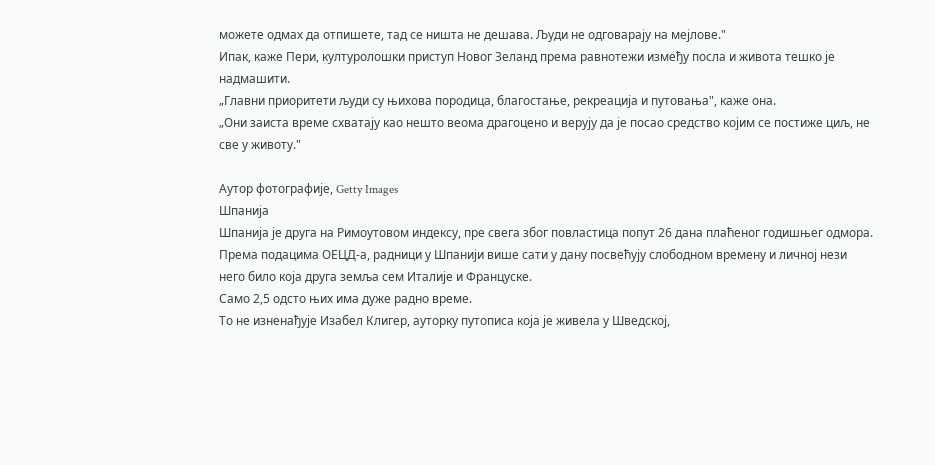можете одмах да отпишете, тад се ништа не дешава. Људи не одговарају на мејлове."
Ипак, каже Пери, културолошки приступ Новог Зеланд према равнотежи између посла и живота тешко је надмашити.
„Главни приоритети људи су њихова породица, благостање, рекреација и путовања", каже она.
„Они заиста време схватају као нешто веома драгоцено и верују да је посао средство којим се постиже циљ, не све у животу."

Аутор фотографије, Getty Images
Шпанија
Шпанија је друга на Римоутовом индексу, пре свега због повластица попут 26 дана плаћеног годишњег одмора.
Према подацима ОЕЦД-а, радници у Шпанији више сати у дану посвећују слободном времену и личној нези него било која друга земља сем Италије и Француске.
Само 2,5 одсто њих има дуже радно време.
То не изненађује Изабел Клигер, ауторку путописа која је живела у Шведској,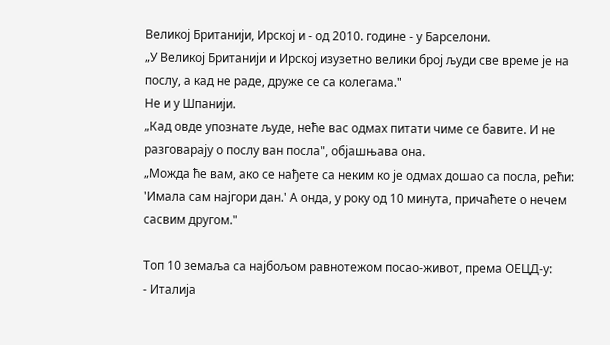Великој Британији, Ирској и - од 2010. године - у Барселони.
„У Великој Британији и Ирској изузетно велики број људи све време је на послу, а кад не раде, друже се са колегама."
Не и у Шпанији.
„Кад овде упознате људе, неће вас одмах питати чиме се бавите. И не разговарају о послу ван посла", објашњава она.
„Можда ће вам, ако се нађете са неким ко је одмах дошао са посла, рећи: 'Имала сам најгори дан.' А онда, у року од 10 минута, причаћете о нечем сасвим другом."

Топ 10 земаља са најбољом равнотежом посао-живот, према ОЕЦД-у:
- Италија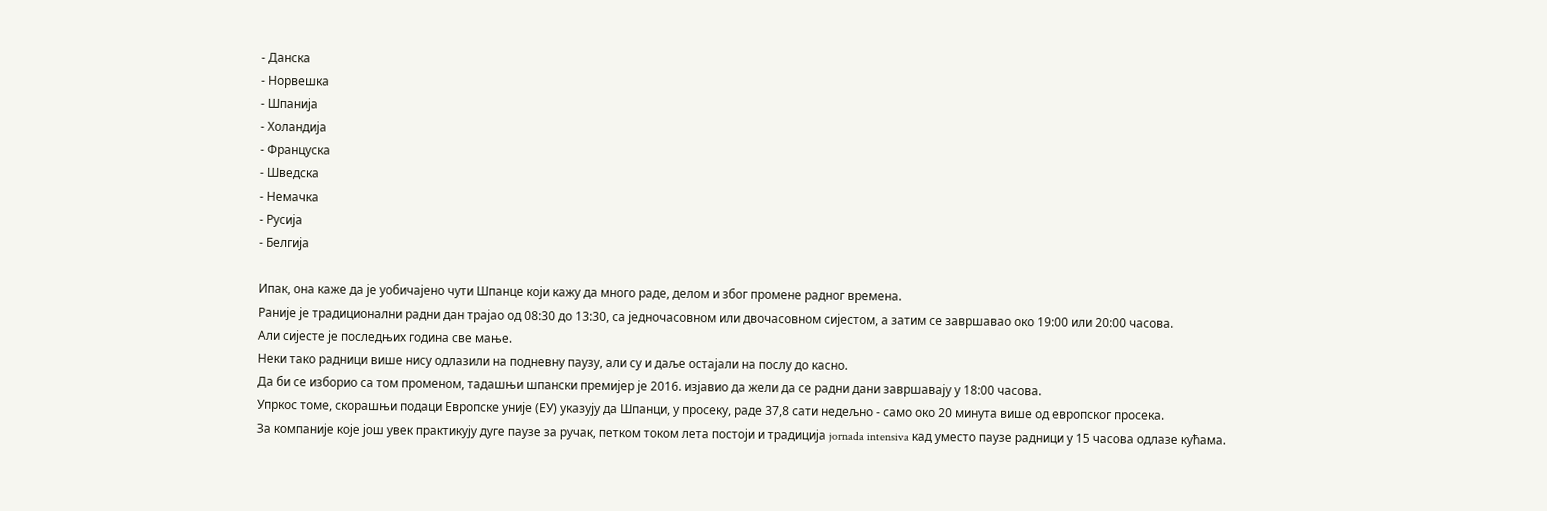- Данска
- Норвешка
- Шпанија
- Холандија
- Француска
- Шведска
- Немачка
- Русија
- Белгија

Ипак, она каже да је уобичајено чути Шпанце који кажу да много раде, делом и због промене радног времена.
Раније је традиционални радни дан трајао од 08:30 до 13:30, са једночасовном или двочасовном сијестом, а затим се завршавао око 19:00 или 20:00 часова.
Али сијесте је последњих година све мање.
Неки тако радници више нису одлазили на подневну паузу, али су и даље остајали на послу до касно.
Да би се изборио са том променом, тадашњи шпански премијер је 2016. изјавио да жели да се радни дани завршавају у 18:00 часова.
Упркос томе, скорашњи подаци Европске уније (ЕУ) указују да Шпанци, у просеку, раде 37,8 сати недељно - само око 20 минута више од европског просека.
За компаније које још увек практикују дуге паузе за ручак, петком током лета постоји и традиција jornada intensiva кад уместо паузе радници у 15 часова одлазе кућама.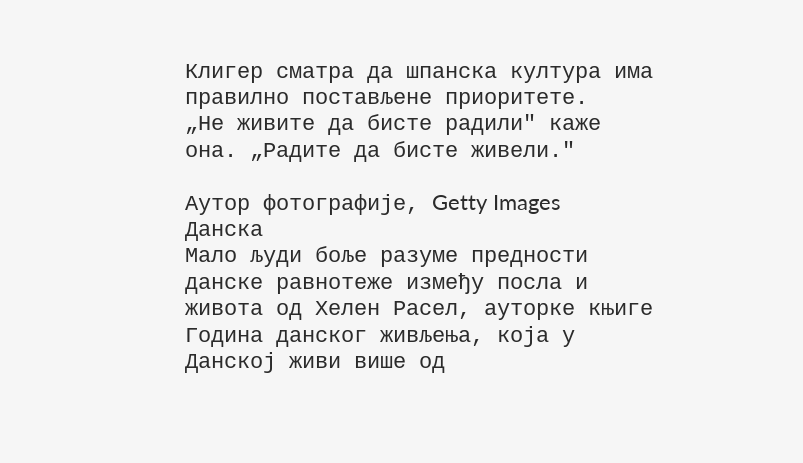Клигер сматра да шпанска култура има правилно постављене приоритете.
„Не живите да бисте радили" каже она. „Радите да бисте живели."

Аутор фотографије, Getty Images
Данска
Мало људи боље разуме предности данске равнотеже између посла и живота од Хелен Расел, ауторке књиге Година данског живљења, која у Данској живи више од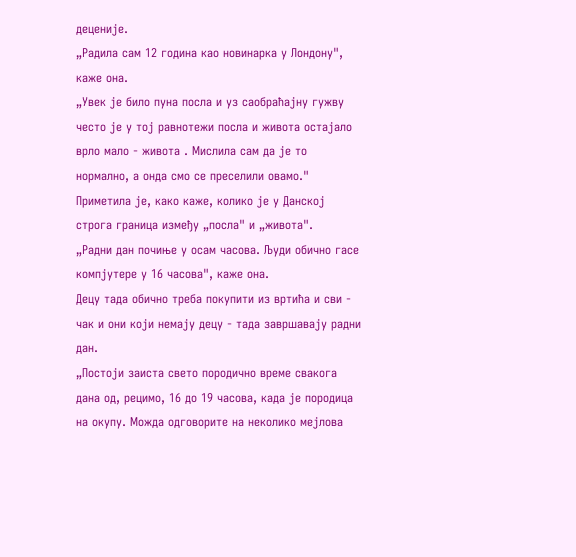деценије.
„Радила сам 12 година као новинарка у Лондону", каже она.
„Увек је било пуна посла и уз саобраћајну гужву често је у тој равнотежи посла и живота остајало врло мало - живота . Мислила сам да је то нормално, а онда смо се преселили овамо."
Приметила је, како каже, колико је у Данској строга граница између „посла" и „живота".
„Радни дан почиње у осам часова. Људи обично гасе компјутере у 16 часова", каже она.
Децу тада обично треба покупити из вртића и сви - чак и они који немају децу - тада завршавају радни дан.
„Постоји заиста свето породично време свакога дана од, рецимо, 16 до 19 часова, када је породица на окупу. Можда одговорите на неколико мејлова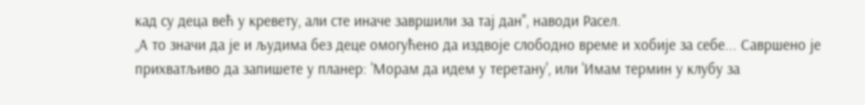кад су деца већ у кревету, али сте иначе завршили за тај дан", наводи Расел.
„А то значи да је и људима без деце омогућено да издвоје слободно време и хобије за себе... Савршено је прихватљиво да запишете у планер: 'Морам да идем у теретану', или 'Имам термин у клубу за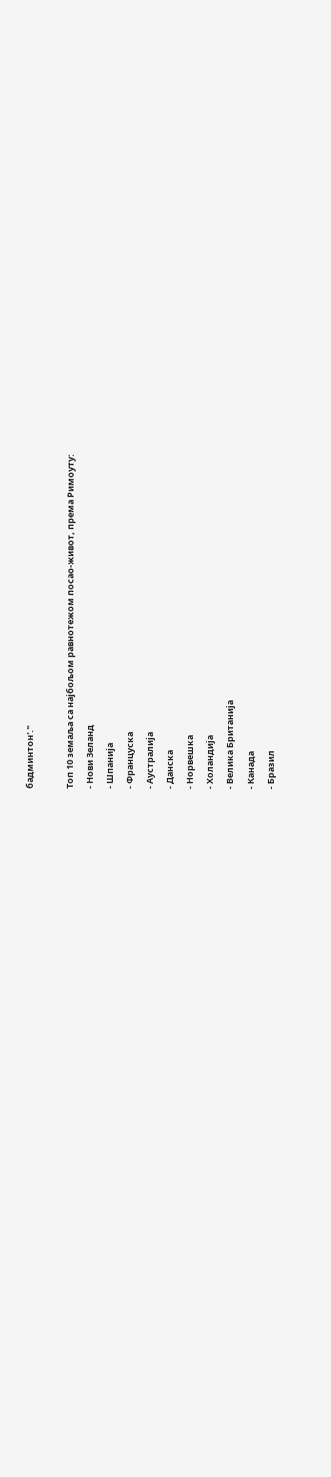бадминтон'."

Топ 10 земаља са најбољом равнотежом посао-живот, према Римоуту:
- Нови Зеланд
- Шпанија
- Француска
- Аустралија
- Данска
- Норвешка
- Холандија
- Велика Британија
- Канада
- Бразил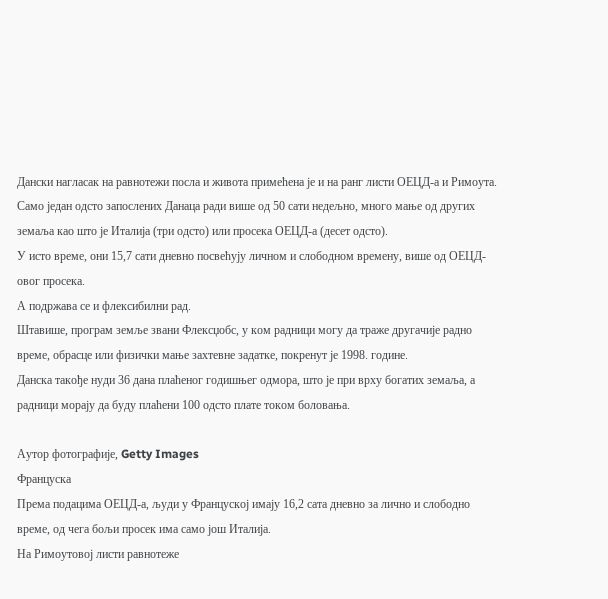Дански нагласак на равнотежи посла и живота примећена је и на ранг листи ОЕЦД-а и Римоута.
Само један одсто запослених Данаца ради више од 50 сати недељно, много мање од других земаља као што је Италија (три одсто) или просека ОЕЦД-а (десет одсто).
У исто време, они 15,7 сати дневно посвећују личном и слободном времену, више од ОЕЦД-овог просека.
А подржава се и флексибилни рад.
Штавише, програм земље звани Флексџобс, у ком радници могу да траже другачије радно време, обрасце или физички мање захтевне задатке, покренут је 1998. године.
Данска такође нуди 36 дана плаћеног годишњег одмора, што је при врху богатих земаља, а радници морају да буду плаћени 100 одсто плате током боловања.

Аутор фотографије, Getty Images
Француска
Према подацима ОЕЦД-а, људи у Француској имају 16,2 сата дневно за лично и слободно време, од чега бољи просек има само још Италија.
На Римоутовој листи равнотеже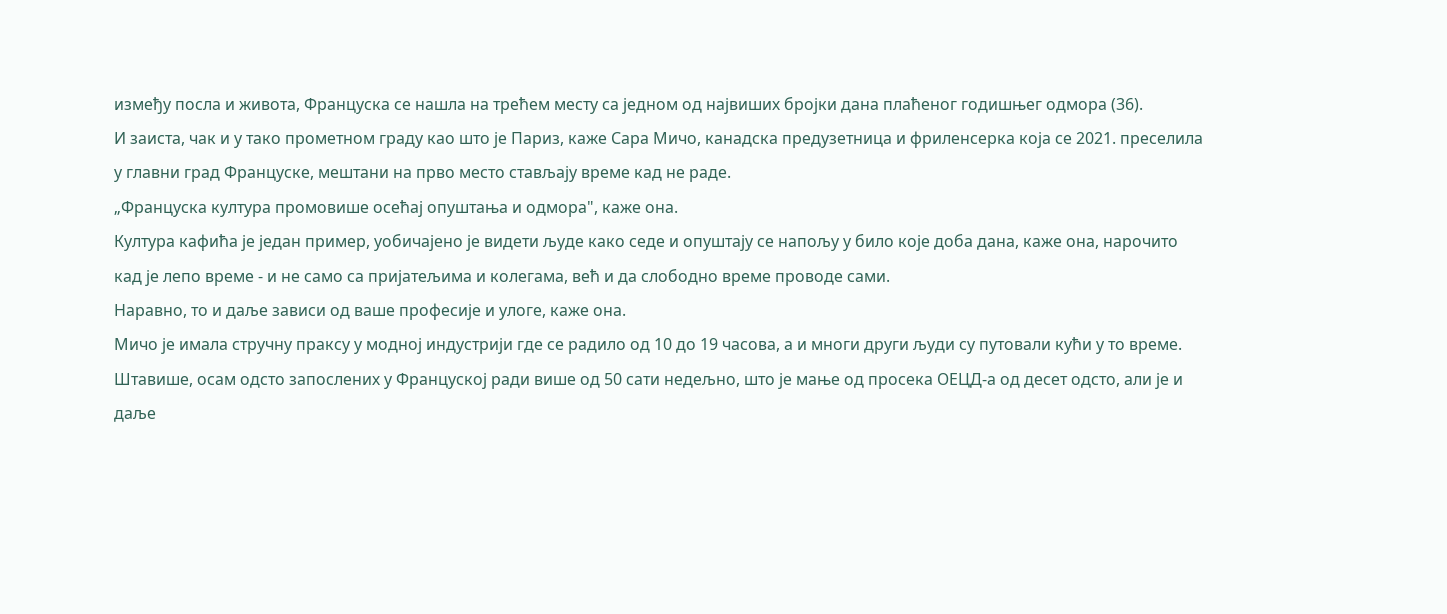између посла и живота, Француска се нашла на трећем месту са једном од највиших бројки дана плаћеног годишњег одмора (36).
И заиста, чак и у тако прометном граду као што је Париз, каже Сара Мичо, канадска предузетница и фриленсерка која се 2021. преселила у главни град Француске, мештани на прво место стављају време кад не раде.
„Француска култура промовише осећај опуштања и одмора", каже она.
Култура кафића је један пример, уобичајено је видети људе како седе и опуштају се напољу у било које доба дана, каже она, нарочито кад је лепо време - и не само са пријатељима и колегама, већ и да слободно време проводе сами.
Наравно, то и даље зависи од ваше професије и улоге, каже она.
Мичо је имала стручну праксу у модној индустрији где се радило од 10 до 19 часова, а и многи други људи су путовали кући у то време.
Штавише, осам одсто запослених у Француској ради више од 50 сати недељно, што је мање од просека ОЕЦД-а од десет одсто, али је и даље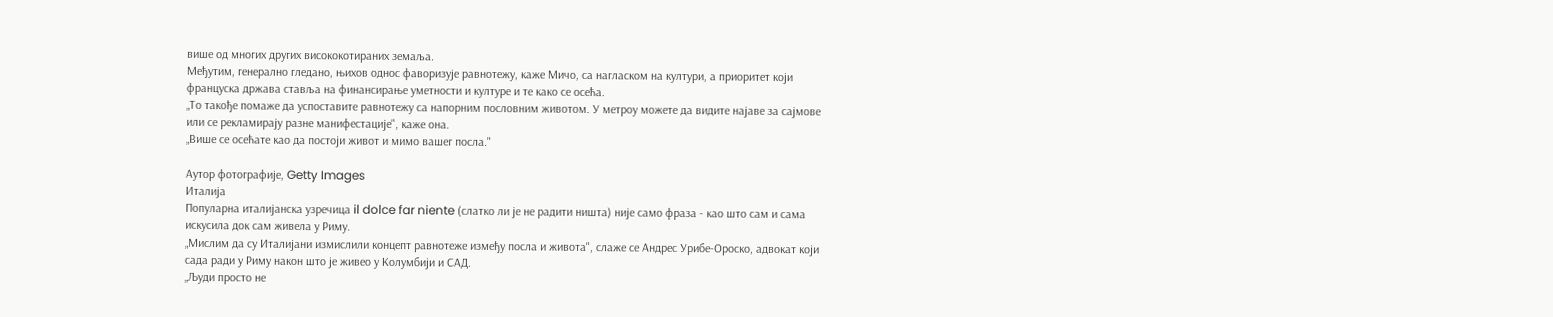више од многих других висококотираних земаља.
Међутим, генерално гледано, њихов однос фаворизује равнотежу, каже Мичо, са нагласком на култури, а приоритет који француска држава ставља на финансирање уметности и културе и те како се осећа.
„То такође помаже да успоставите равнотежу са напорним пословним животом. У метроу можете да видите најаве за сајмове или се рекламирају разне манифестације", каже она.
„Више се осећате као да постоји живот и мимо вашег посла."

Аутор фотографије, Getty Images
Италија
Популарна италијанска узречица il dolce far niente (слатко ли је не радити ништа) није само фраза - као што сам и сама искусила док сам живела у Риму.
„Мислим да су Италијани измислили концепт равнотеже између посла и живота", слаже се Андрес Урибе-Ороско, адвокат који сада ради у Риму након што је живео у Колумбији и САД.
„Људи просто не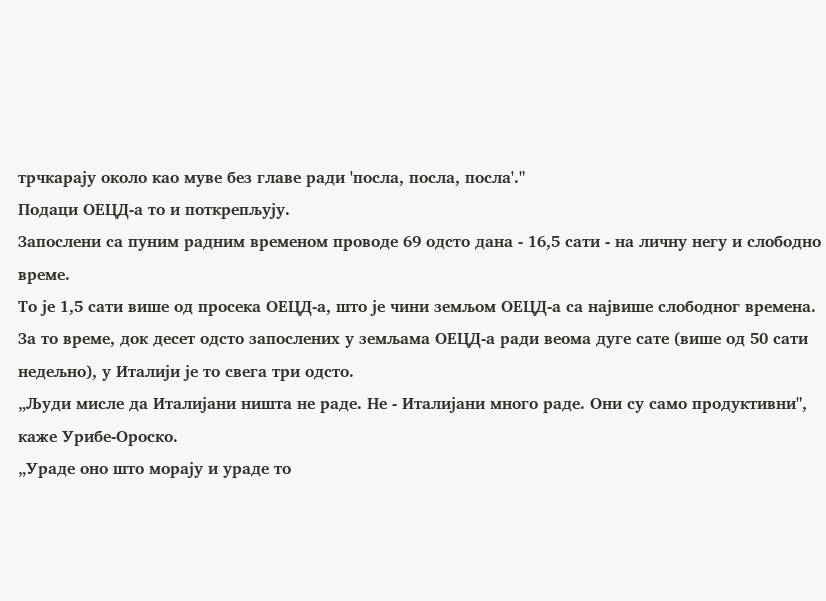трчкарају около као муве без главе ради 'посла, посла, посла'."
Подаци ОЕЦД-а то и поткрепљују.
Запослени са пуним радним временом проводе 69 одсто дана - 16,5 сати - на личну негу и слободно време.
То је 1,5 сати више од просека ОЕЦД-а, што је чини земљом ОЕЦД-а са највише слободног времена.
За то време, док десет одсто запослених у земљама ОЕЦД-а ради веома дуге сате (више од 50 сати недељно), у Италији је то свега три одсто.
„Људи мисле да Италијани ништа не раде. Не - Италијани много раде. Они су само продуктивни", каже Урибе-Ороско.
„Ураде оно што морају и ураде то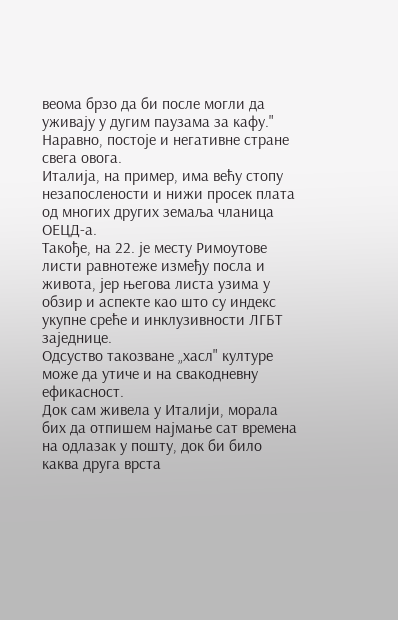веома брзо да би после могли да уживају у дугим паузама за кафу."
Наравно, постоје и негативне стране свега овога.
Италија, на пример, има већу стопу незапослености и нижи просек плата од многих других земаља чланица ОЕЦД-а.
Такође, на 22. је месту Римоутове листи равнотеже између посла и живота, јер његова листа узима у обзир и аспекте као што су индекс укупне среће и инклузивности ЛГБТ заједнице.
Одсуство такозване „хасл" културе може да утиче и на свакодневну ефикасност.
Док сам живела у Италији, морала бих да отпишем најмање сат времена на одлазак у пошту, док би било каква друга врста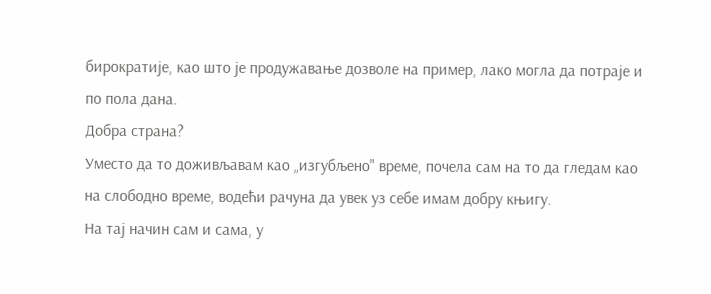бирократије, као што је продужавање дозволе на пример, лако могла да потраје и по пола дана.
Добра страна?
Уместо да то доживљавам као „изгубљено" време, почела сам на то да гледам као на слободно време, водећи рачуна да увек уз себе имам добру књигу.
На тај начин сам и сама, у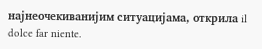најнеочекиванијим ситуацијама, открила il dolce far niente.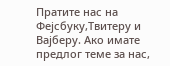Пратите нас на Фејсбуку,Твитеру и Вајберу. Ако имате предлог теме за нас,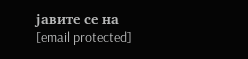јавите се на [email protected]